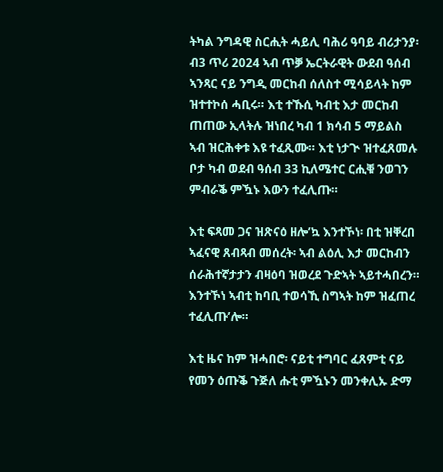ትካል ንግዳዊ ስርሒት ሓይሊ ባሕሪ ዓባይ ብሪታንያ፡ ብ3 ጥሪ 2024 ኣብ ጥቓ ኤርትራዊት ውደብ ዓሰብ ኣንጻር ናይ ንግዲ መርከብ ሰለስተ ሚሳይላት ከም ዝተተኮሰ ሓቢሩ። እቲ ተኹሲ ካብቲ እታ መርከብ ጠጠው ኢላትሉ ዝነበረ ካብ 1 ክሳብ 5 ማይልስ ኣብ ዝርሕቀቱ እዩ ተፈጺሙ። እቲ ነታጒ ዝተፈጸመሉ ቦታ ካብ ወደብ ዓሰብ 33 ኪለሜተር ርሒቑ ንወገን ምብራቕ ምዃኑ እውን ተፈሊጡ።

እቲ ፍጻመ ጋና ዝጽናዕ ዘሎ’ኳ እንተኾነ፡ በቲ ዝቐረበ ኣፈናዊ ጸብጻብ መሰረት፡ ኣብ ልዕሊ እታ መርከብን ሰራሕተኛታታን ብዛዕባ ዝወረደ ጉድኣት ኣይተሓበረን። እንተኾነ ኣብቲ ከባቢ ተወሳኺ ስግኣት ከም ዝፈጠረ  ተፈሊጡ’ሎ።

እቲ ዜና ከም ዝሓበሮ፡ ናይቲ ተግባር ፈጸምቲ ናይ የመን ዕጡቕ ጉጅለ ሑቲ ምዃኑን መንቀሊኡ ድማ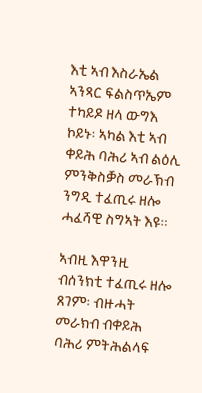እቲ ኣብ እስራኤል ኣንጻር ፍልስጥኤም ተካይዶ ዘላ ውግእ ኮይኑ፡ ኣካል እቲ ኣብ ቀይሕ ባሕሪ ኣብ ልዕሊ ምንቅስቓስ መራኽብ ንግዲ ተፈጢሩ ዘሎ ሓፈሻዊ ስግኣት እዩ።

ኣብዚ እዋንዚ ብሰንክቲ ተፈጢሩ ዘሎ ጸገም፡ ብዙሓት መራክብ ብቀይሕ ባሕሪ ምትሕልላፍ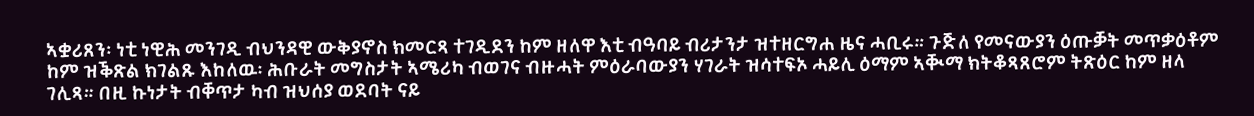ኣቋሪጸን፡ ነቲ ነዊሕ መንገዲ ብህንዳዊ ውቅያኖስ ክመርጻ ተገዲደን ከም ዘለዋ እቲ ብዓባይ ብሪታንታ ዝተዘርግሐ ዜና ሓቢሩ። ጉጅለ የመናውያን ዕጡቓት መጥቃዕቶም ከም ዝቕጽል ክገልጹ እከለዉ፡ ሕቡራት መግስታት ኣሜሪካ ብወገና ብዙሓት ምዕራባውያን ሃገራት ዝሳተፍኦ ሓይሊ ዕማም ኣቚማ ክትቆጻጸሮም ትጽዕር ከም ዘላ ገሊጻ። በዚ ኩነታት ብቐጥታ ካብ ዝህሰያ ወደባት ናይ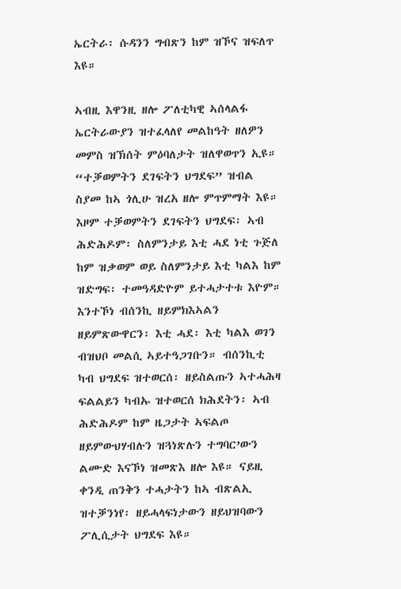ኤርትራ፡ ሱዳንን ግብጽን ከም ዝኾና ዝፍለጥ እዩ።

ኣብዚ እዋንዚ ዘሎ ፖለቲካዊ ኣሰላልፋ ኤርትራውያን ዝተፈላለየ መልከዓት ዘለዎን መምስ ዝኽሰት ምዕባለታት ዝለዋወጥን ኢዩ። “ተቓወምትን ደገፍትን ህግደፍ” ዝብል ስያመ ከኣ ጎሊሁ ዝረአ ዘሎ ምጥምማት እዩ። እዞም ተቓወምትን ደገፍትን ህግደፍ፡ ኣብ ሕድሕዶም፡ ስለምንታይ እቲ ሓደ ነቲ ጉጅለ ከም ዝቃወም ወይ ስለምንታይ እቲ ካልእ ከም ዝድግፍ፡ ተመዓዳድዮም ይተሓታተቱ እዮም። እንተኾነ ብሰንኪ ዘይምክእኣልን ዘይምጽውዋርን፡ እቲ ሓደ፡ እቲ ካልእ ወገን ብዝህቦ መልሲ ኣይተዓጋገቡን። ብሰንኪቲ ካብ ህግደፍ ዝተወርሰ፡ ዘይስልጡን ኣተሓሕዛ ፍልልይን ካብኡ ዝተወርሰ ክሕደትን፡ ኣብ ሕድሕዶም ከም ዜጋታት ኣፍልጦ ዘይምውህሃብሉን ዝጓነጽሉን ተግባር’ውን ልሙድ እናኾነ ዝመጽእ ዘሎ እዩ። ናይዚ ቀንዲ ጠንቅን ተሓታትን ከኣ ብጽልኢ ዝተቓንነየ፡ ዘይሓላፍነታውን ዘይህዝባውን ፖሊሲታት ህግደፍ እዩ።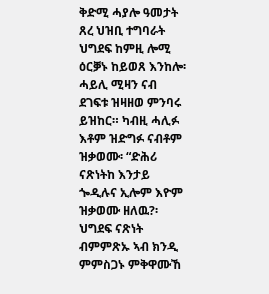ቅድሚ ሓያሎ ዓመታት ጸረ ህዝቢ ተግባራት ህግደፍ ከምዚ ሎሚ ዕርቓኑ ከይወጸ እንከሎ፡ ሓይሊ ሚዛን ናብ ደገፍቱ ዝዛዘወ ምንባሩ ይዝከር። ካብዚ ሓሊፉ እቶም ዝድግፉ ናብቶም ዝቃወሙ፡ “ድሕሪ ናጽነትከ እንታይ ጐዲሉና ኢሎም እዮም ዝቃወሙ ዘለዉ?፡ ህግደፍ ናጽነት ብምምጽኡ ኣብ ክንዲ ምምስጋኑ ምቅዋሙኸ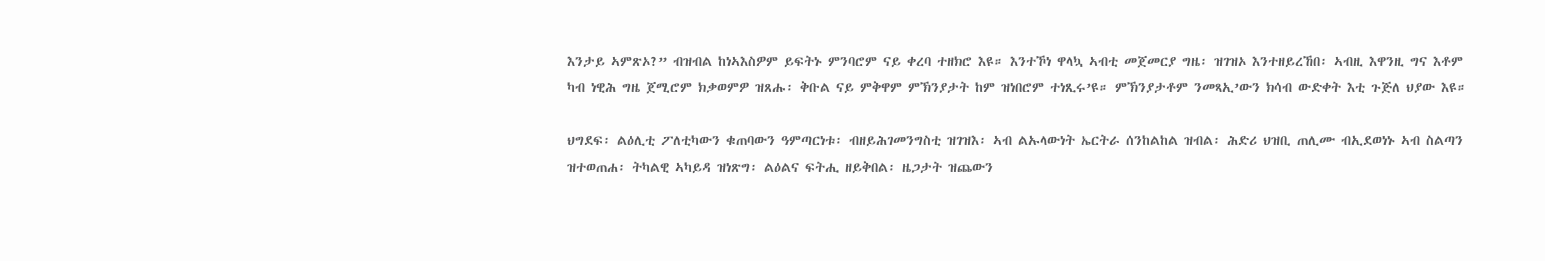እንታይ ኣምጽኦ?” ብዝብል ከነኣእስዎም ይፍትኑ ምንባሮም ናይ ቀረባ ተዘክሮ እዩ። እንተኾነ ዋላኳ ኣብቲ መጀመርያ ግዜ፡ ዝገዝኦ እንተዘይረኸበ፡ ኣብዚ እዋንዚ ግና እቶም ካብ ነዊሕ ግዜ ጀሚሮም ክቃወምዎ ዝጸሑ፡ ቅቡል ናይ ምቅዋም ምኽንያታት ከም ዝነበሮም ተነጺሩ’ዩ። ምኽንያታቶም ንመጻኢ’ውን ክሳብ ውድቀት እቲ ጉጅለ ህያው እዩ።

ህግደፍ፡ ልዕሊቲ ፖለቲካውን ቁጠባውን ዓምጣርነቱ፡ ብዘይሕገመንግስቲ ዝገዝእ፡ ኣብ ልኡላውነት ኤርትራ ሰንከልከል ዝብል፡ ሕድሪ ህዝቢ ጠሊሙ ብኢደወነኑ ኣብ ስልጣን ዝተወጠሐ፡ ትካልዊ ኣካይዳ ዝነጽግ፡ ልዕልና ፍትሒ ዘይቅበል፡ ዜጋታት ዝጨውን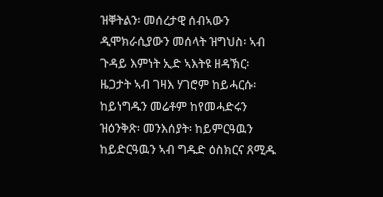ዝቐትልን፡ መሰረታዊ ሰብኣውን ዲሞክራሲያውን መሰላት ዝግህስ፡ ኣብ ጉዳይ እምነት ኢድ ኣእትዩ ዘዳኽር፡  ዜጋታት ኣብ ገዛእ ሃገሮም ከይሓርሱ፡ ከይነግዱን መሬቶም ከየመሓድሩን ዝዕንቅጽ፡ መንእሰያት፡ ከይምርዓዉን ከይድርዓዉን ኣብ ግዱድ ዕስክርና ጸሚዱ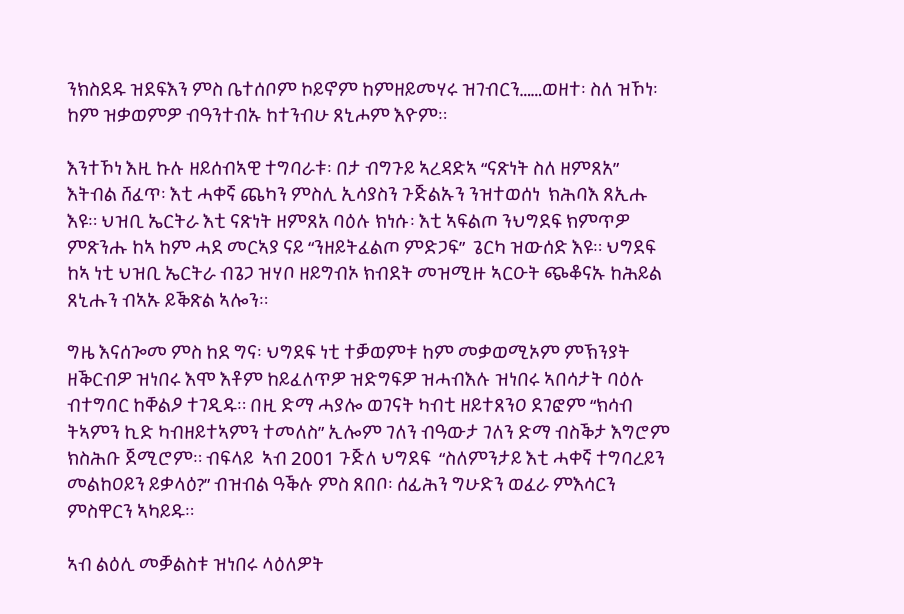ንክስደዱ ዝደፍእን ምስ ቤተሰቦም ኮይኖም ከምዘይመሃሩ ዝገብርን……ወዘተ፡ ስለ ዝኾነ፡ ከም ዝቃወምዎ ብዓንተብኡ ከተንብሁ ጸኒሖም እዮም።

እንተኾነ እዚ ኩሉ ዘይሰብኣዊ ተግባራቱ፡ በታ ብግጉይ ኣረዳድኣ “ናጽነት ስለ ዘምጸአ”  እትብል ሸፈጥ፡ እቲ ሓቀኛ ጨካን ምስሊ ኢሳያስን ጉጅልኡን ንዝተወሰነ  ክሕባእ ጸኢሑ እዩ። ህዝቢ ኤርትራ እቲ ናጽነት ዘምጸአ ባዕሉ ክነሱ፡ እቲ ኣፍልጦ ንህግደፍ ክምጥዎ ምጽንሑ ከኣ ከም ሓደ መርኣያ ናይ “ንዘይትፈልጦ ምድጋፍ”  ጌርካ ዝውሰድ እዩ። ህግደፍ ከኣ ነቲ ህዝቢ ኤርትራ ብጌጋ ዝሃቦ ዘይግብኦ ክብደት መዝሚዙ ኣርዑት ጭቆናኡ ከሕይል ጸኒሑን ብኣኡ ይቕጽል ኣሎን።

ግዜ እናሰጐመ ምስ ከደ ግና፡ ህግደፍ ነቲ ተቓወምቱ ከም መቃወሚኦም ምኽንያት ዘቕርብዎ ዝነበሩ እሞ እቶም ከይፈለጥዎ ዝድግፍዎ ዝሓብእሉ ዝነበሩ ኣበሳታት ባዕሉ ብተግባር ከቐልዖ ተገዲዱ። በዚ ድማ ሓያሎ ወገናት ካብቲ ዘይተጸንዐ ደገፎም “ክሳብ ትኣምን ኪድ ካብዘይተኣምን ተመለስ” ኢሎም ገለን ብዓውታ ገለን ድማ ብስቕታ እግሮም ክስሕቡ ጀሚሮም። ብፍላይ  ኣብ 2001 ጉጅለ ህግደፍ  “ስለምንታይ እቲ ሓቀኛ ተግባረይን መልከዐይን ይቃላዕ?” ብዝብል ዓቕሉ ምስ ጸበቦ፡ ሰፊሕን ግሁድን ወፈራ ምእሳርን ምስዋርን ኣካይዱ።

ኣብ ልዕሊ መቓልስቱ ዝነበሩ ላዕለዎት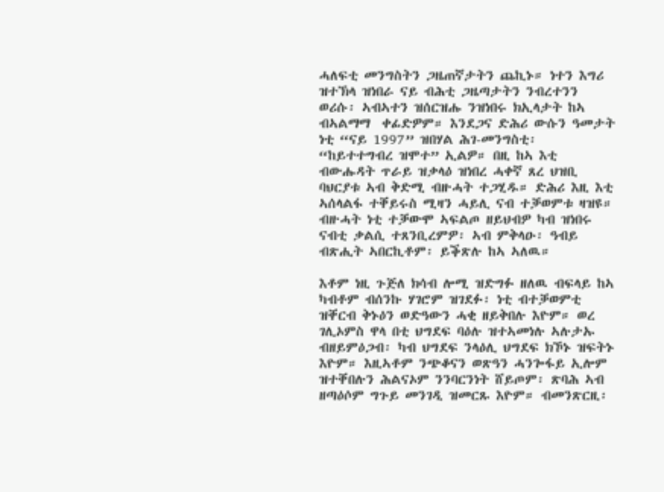ሓለፍቲ መንግስትን ጋዜጠኛታትን ጨኪኑ። ነተን እግሪ ዝተኽላ ዝነበራ ናይ ብሕቲ ጋዜጣታትን ንብረተንን ወሪሱ፡ ኣብኣተን ዝሰርዝሑ ንዝነበሩ ክኢላታት ከኣ ብኣልማማ  ቀፊድዎም። እንደጋና ድሕሪ ውሱን ዓመታት ነቲ “ናይ 1997” ዝበሃል ሕገ-መንግስቲ፡  “ከይተተግብረ ዝሞተ” ኢልዎ። በዚ ከኣ እቲ ብውሑዳት ጥራይ ዝቃላዕ ዝነበረ ሓቀኛ ጸረ ህዝቢ ባህርያቱ ኣብ ቅድሚ ብዙሓት ተጋሂዱ። ድሕሪ እዚ እቲ ኣሰላልፋ ተቐይሩስ ሚዛን ሓይሊ ናብ ተቓወምቱ ዛዝዩ። ብዙሓት ነቲ ተቓውሞ ኣፍልጦ ዘይህብዎ ካብ ዝነበሩ ናብቲ ቃልሲ ተጸንቢረምዎ፡ ኣብ ምቅላዑ፡ ዓብይ ብጽሒት ኣበርኪቶም፡ ይቕጽሉ ከኣ ኣለዉ።

እቶም ነዚ ጉጅለ ክሳብ ሎሚ ዝድግፉ ዘለዉ ብፍላይ ከኣ ካብቶም ብሰንኩ ሃገሮም ዝገደፉ፡ ነቲ ብተቓወምቲ ዝቐርብ ቅኑዕን ወድዓውን ሓቂ ዘይቅበሉ እዮም። ወረ ገሊኦምስ ዋላ በቲ ህግደፍ ባዕሉ ዝተኣመነሉ ኣሉታኡ ብዘይምዕጋብ፡ ካብ ህግደፍ ንላዕሊ ህግደፍ ክኾኑ ዝፍትኑ እዮም። እዚኣቶም ንጭቆናን ወጽዓን ሓንጐፋይ ኢሎም ዝተቐበሉን ሕልናኦም ንንባርንነት ሸይጦም፡ ጽባሕ ኣብ ዘጣዕሶም ግጉይ መንገዲ ዝመርጹ እዮም። ብመንጽርዚ፡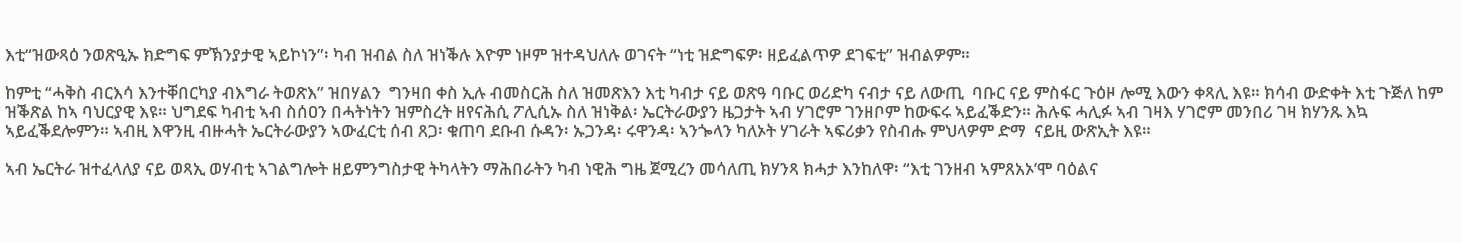እቲ“ዝውጻዕ ንወጽዒኡ ክድግፍ ምኽንያታዊ ኣይኮነን”፡ ካብ ዝብል ስለ ዝነቕሉ እዮም ነዞም ዝተዳህለሉ ወገናት “ነቲ ዝድግፍዎ፡ ዘይፈልጥዎ ደገፍቲ” ዝብልዎም።

ከምቲ “ሓቅስ ብርእሳ እንተቐበርካያ ብእግራ ትወጽእ” ዝበሃልን  ግንዛበ ቀስ ኢሉ ብመስርሕ ስለ ዝመጽእን እቲ ካብታ ናይ ወጽዓ ባቡር ወሪድካ ናብታ ናይ ለውጢ  ባቡር ናይ ምስፋር ጉዕዞ ሎሚ እውን ቀጻሊ እዩ። ክሳብ ውድቀት እቲ ጉጅለ ከም ዝቕጽል ከኣ ባህርያዊ እዩ። ህግደፍ ካብቲ ኣብ ስሰዐን በሓትነትን ዝምስረት ዘየናሕሲ ፖሊሲኡ ስለ ዝነቅል፡ ኤርትራውያን ዜጋታት ኣብ ሃገሮም ገንዘቦም ከውፍሩ ኣይፈቕድን። ሕሉፍ ሓሊፉ ኣብ ገዛእ ሃገሮም መንበሪ ገዛ ክሃንጹ እኳ ኣይፈቕደሎምን። ኣብዚ እዋንዚ ብዙሓት ኤርትራውያን ኣውፈርቲ ሰብ ጸጋ፡ ቁጠባ ደቡብ ሱዳን፡ ኡጋንዳ፡ ሩዋንዳ፡ ኣንጐላን ካለኦት ሃገራት ኣፍሪቃን የስብሑ ምህላዎም ድማ  ናይዚ ውጽኢት እዩ።

ኣብ ኤርትራ ዝተፈላለያ ናይ ወጻኢ ወሃብቲ ኣገልግሎት ዘይምንግስታዊ ትካላትን ማሕበራትን ካብ ነዊሕ ግዜ ጀሚረን መሳለጢ ክሃንጻ ክሓታ እንከለዋ፡ “እቲ ገንዘብ ኣምጸአኦ’ሞ ባዕልና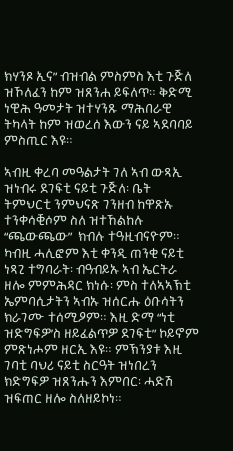ክሃንጾ ኢና” ብዝብል ምስምስ እቲ ጉጅለ ዝኾለፈን ከም ዝጸንሐ ይፍለጥ። ቅድሚ ነዊሕ ዓመታት ዝተሃንጹ ማሕበራዊ ትካላት ከም ዝወረሰ እውን ናይ ኣደባባይ ምስጢር እዩ።

ኣብዚ ቀረባ መዓልታት ገለ ኣብ ውጻኢ ዝነብሩ ደገፍቲ ናይቲ ጉጅለ፡ ቤት ትምህርቲ ንምህናጽ ገንዘብ ከዋጽኡ ተንቀሳቒሶም ስለ ዝተኸልከሉ “ጫውጫው”  ክብሉ ተዓዚብናዮም።  ካብዚ ሓሊፎም እቲ ቀንዲ ጠንቂ ናይቲ ነጻጊ ተግባራት፡ ብዓብይኡ ኣብ ኤርትራ ዘሎ ምምሕዳር ክነሱ፡ ምስ ተለኣኣኽቲ ኤምባሲታትን ኣብኡ ዝሰርሑ ዕቡሳትን ክራገሙ ተሰሚዖም። እዚ ድማ “ነቲ ዝድግፍዎ’ስ ዘይፈልጥዎ ደገፍቲ” ኮይኖም ምጽነሖም ዘርኢ እዩ። ምኽንያቱ እዚ ገባቲ ባህሪ ናይቲ ስርዓት ዝነበረን ክድግፍዎ ዝጸንሑን እምበር፡ ሓድሽ ዝፍጠር ዘሎ ስለዘይኮነ።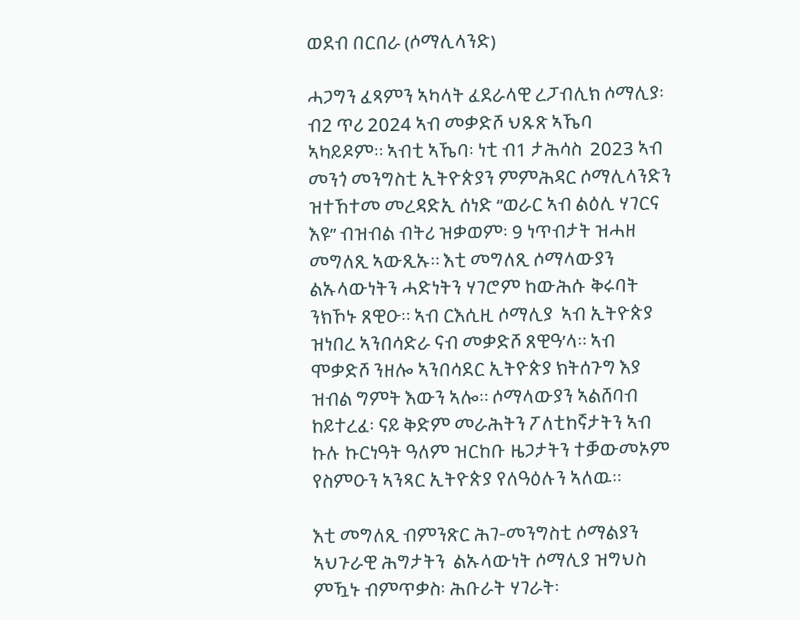ወደብ በርበራ (ሶማሊላንድ)

ሓጋግን ፈጻምን ኣካላት ፈደራላዊ ረፓብሊክ ሶማሊያ፡ ብ2 ጥሪ 2024 ኣብ መቃድሾ ህጹጽ ኣኼባ  ኣካይዶም። ኣብቲ ኣኼባ፡ ነቲ ብ1 ታሕሳስ  2023 ኣብ መንጎ መንግስቲ ኢትዮጵያን ምምሕዳር ሶማሊላንድን ዝተኸተመ መረዳድኢ ሰነድ “ወራር ኣብ ልዕሊ ሃገርና እዩ” ብዝብል ብትሪ ዝቃወም፡ 9 ነጥብታት ዝሓዘ  መግለጺ ኣውጺኡ። እቲ መግለጺ ሶማላውያን ልኡላውነትን ሓድነትን ሃገሮም ከውሕሱ ቅሩባት ንክኾኑ ጸዊዑ። ኣብ ርእሲዚ ሶማሊያ  ኣብ ኢትዮጵያ ዝነበረ ኣንበሳድራ ናብ መቃድሾ ጸዊዓ’ላ። ኣብ ሞቃድሾ ንዘሎ ኣንበሳደር ኢትዮጵያ ክትሰጉግ እያ ዝብል ግምት እውን ኣሎ። ሶማላውያን ኣልሸባብ ከይተረፈ፡ ናይ ቅድም መራሕትን ፖለቲከኛታትን ኣብ ኩሉ ኩርነዓት ዓለም ዝርከቡ ዜጋታትን ተቓውመኦም የስምዑን ኣንጻር ኢትዮጵያ የለዓዕሉን ኣለዉ።

እቲ መግለጺ ብምንጽር ሕገ-መንግስቲ ሶማልያን ኣህጉራዊ ሕግታትን  ልኡላውነት ሶማሊያ ዝግህስ ምዃኑ ብምጥቃስ፡ ሕቡራት ሃገራት፡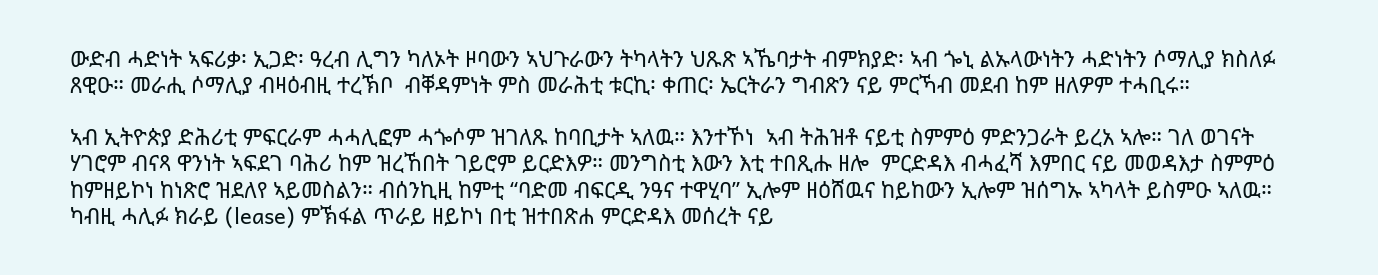ውድብ ሓድነት ኣፍሪቃ፡ ኢጋድ፡ ዓረብ ሊግን ካለኦት ዞባውን ኣህጉራውን ትካላትን ህጹጽ ኣኼባታት ብምክያድ፡ ኣብ ጐኒ ልኡላውነትን ሓድነትን ሶማሊያ ክስለፉ  ጸዊዑ። መራሒ ሶማሊያ ብዛዕብዚ ተረኽቦ  ብቐዳምነት ምስ መራሕቲ ቱርኪ፡ ቀጠር፡ ኤርትራን ግብጽን ናይ ምርኻብ መደብ ከም ዘለዎም ተሓቢሩ።

ኣብ ኢትዮጵያ ድሕሪቲ ምፍርራም ሓሓሊፎም ሓጐሶም ዝገለጹ ከባቢታት ኣለዉ። እንተኾነ  ኣብ ትሕዝቶ ናይቲ ስምምዕ ምድንጋራት ይረአ ኣሎ። ገለ ወገናት ሃገሮም ብናጻ ዋንነት ኣፍደገ ባሕሪ ከም ዝረኸበት ገይሮም ይርድእዎ። መንግስቲ እውን እቲ ተበጺሑ ዘሎ  ምርድዳእ ብሓፈሻ እምበር ናይ መወዳእታ ስምምዕ ከምዘይኮነ ከነጽሮ ዝደለየ ኣይመስልን። ብሰንኪዚ ከምቲ “ባድመ ብፍርዲ ንዓና ተዋሂባ” ኢሎም ዘዕሸዉና ከይከውን ኢሎም ዝሰግኡ ኣካላት ይስምዑ ኣለዉ። ካብዚ ሓሊፉ ክራይ (lease) ምኽፋል ጥራይ ዘይኮነ በቲ ዝተበጽሐ ምርድዳእ መሰረት ናይ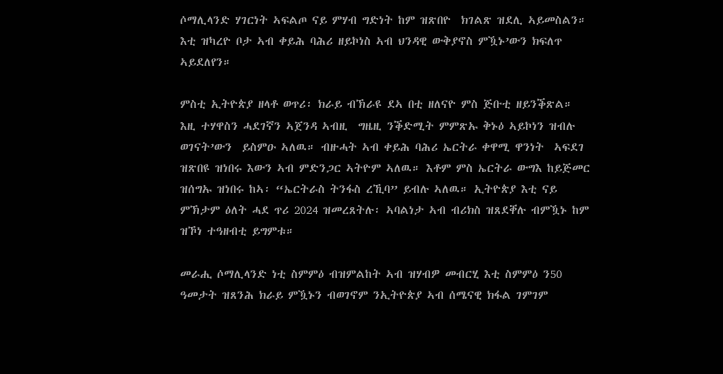ሶማሊላንድ ሃገርነት ኣፍልጦ ናይ ምሃብ ግድነት ከም ዝጽበዮ  ክገልጽ ዝደሊ ኣይመስልን። እቲ ዝካረዮ ቦታ ኣብ ቀይሕ ባሕሪ ዘይኮነስ ኣብ ህንዳዊ ውቅያኖስ ምዃኑ’ውን ክፍለጥ  ኣይደለየን።

ምስቲ ኢትዮጵያ ዘላቶ ወጥሪ፡ ክራይ ብኽራዩ ደኣ በቲ ዘለናዮ ምስ ጅቡቲ ዘይንቕጽል።  እዚ ተሃዋስን ሓደገኛን ኣጀንዳ ኣብዚ  ግዜዚ ንቕድሚት ምምጽኡ ቅኑዕ ኣይኮነን ዝብሉ ወገናት’ውን  ይስምዑ ኣለዉ። ብዙሓት ኣብ ቀይሕ ባሕሪ ኤርትራ ቀዋሚ ዋንነት  ኣፍደገ ዝጽበዩ ዝነበሩ እውን ኣብ ምድንጋር ኣትዮም ኣለዉ። እቶም ምስ ኤርትራ ውግእ ከይጅመር ዝሰግኡ ዝነበሩ ከኣ፡ “ኤርትራስ ትንፋስ ረኺባ” ይብሉ ኣለዉ። ኢትዮጵያ እቲ ናይ ምኽታም ዕለት ሓደ ጥሪ 2024 ዝመረጸትሉ፡ ኣባልነታ ኣብ ብሪክስ ዝጸደቐሉ ብምዃኑ ከም ዝኾነ ተዓዘብቲ ይግምቱ።

መራሒ ሶማሊላንድ ነቲ ስምምዕ ብዝምልከት ኣብ ዝሃብዎ መብርሂ እቲ ስምምዕ ን50 ዓመታት ዝጸንሕ ክራይ ምዃኑን ብወገኖም ንኢትዮጵያ ኣብ ሰሜናዊ ክፋል ገምገም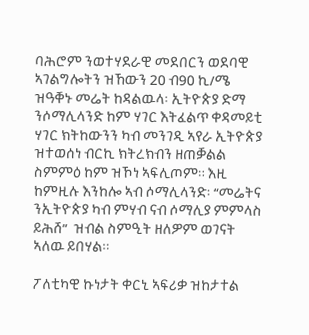ባሕሮም ንወተሃደራዊ መደበርን ወደባዊ ኣገልግሎትን ዝኸውን 20 ብ90 ኪ/ሜ ዝዓቐኑ መሬት ከዳልዉላ፡ ኢትዮጵያ ድማ ንሶማሊላንድ ከም ሃገር እትፈልጥ ቀዳመይቲ ሃገር ክትከውንን ካብ መንገዲ ኣየራ ኢትዮጵያ ዝተወሰነ ብርኪ ክትረክብን ዘጠቓልል ስምምዕ ከም ዝኾነ ኣፍሊጦም። እዚ ከምዚሉ እንከሎ ኣብ ሶማሊላንድ፡ “መሬትና ንኢትዮጵያ ካብ ምሃብ ናብ ሶማሊያ ምምላስ ይሕሸ”  ዝብል ስምዒት ዘለዎም ወገናት ኣለዉ ይበሃል።

ፖለቲካዊ ኩነታት ቀርኒ ኣፍሪቃ ዝከታተል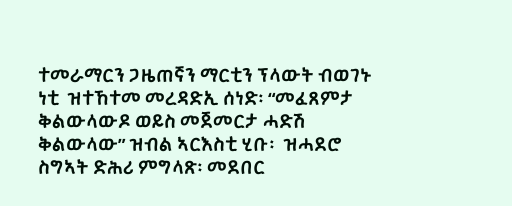ተመራማርን ጋዜጠኛን ማርቲን ፕላውት ብወገኑ ነቲ  ዝተኸተመ መረዳድኢ ሰነድ፡ “መፈጸምታ ቅልውላውዶ ወይስ መጀመርታ ሓድሽ ቅልውላው” ዝብል ኣርእስቲ ሂቡ፡  ዝሓደሮ ስግኣት ድሕሪ ምግላጽ፡ መደበር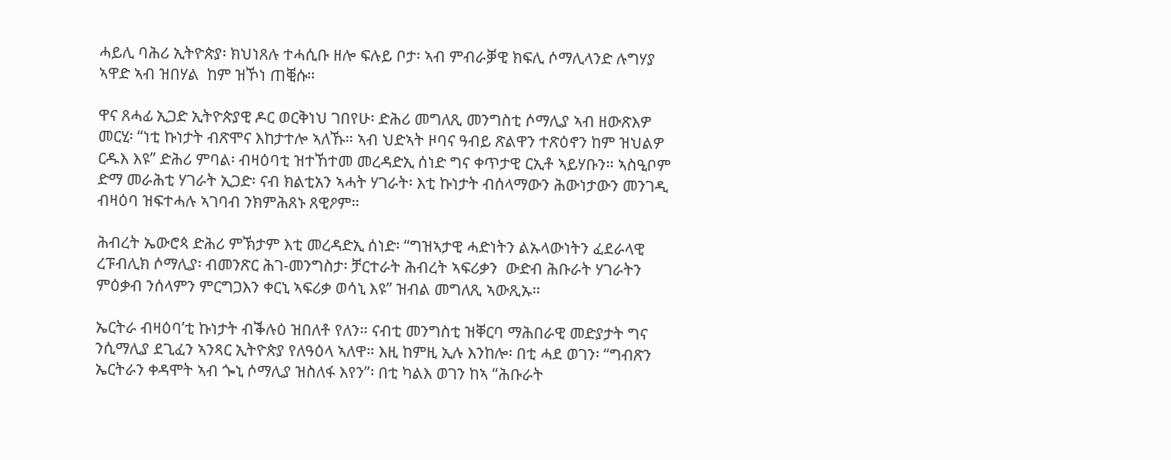ሓይሊ ባሕሪ ኢትዮጵያ፡ ክህነጸሉ ተሓሲቡ ዘሎ ፍሉይ ቦታ፡ ኣብ ምብራቓዊ ክፍሊ ሶማሊላንድ ሉግሃያ ኣዋድ ኣብ ዝበሃል  ከም ዝኾነ ጠቒሱ።

ዋና ጸሓፊ ኢጋድ ኢትዮጵያዊ ዶር ወርቅነህ ገበየሁ፡ ድሕሪ መግለጺ መንግስቲ ሶማሊያ ኣብ ዘውጽእዎ መርሂ፡ “ነቲ ኩነታት ብጽሞና እከታተሎ ኣለኹ። ኣብ ህድኣት ዞባና ዓብይ ጽልዋን ተጽዕኖን ከም ዝህልዎ ርዱእ እዩ” ድሕሪ ምባል፡ ብዛዕባቲ ዝተኸተመ መረዳድኢ ሰነድ ግና ቀጥታዊ ርኢቶ ኣይሃቡን። ኣስዒቦም ድማ መራሕቲ ሃገራት ኢጋድ፡ ናብ ክልቲአን ኣሓት ሃገራት፡ እቲ ኩነታት ብሰላማውን ሕውነታውን መንገዲ ብዛዕባ ዝፍተሓሉ ኣገባብ ንክምሕጸኑ ጸዊዖም።

ሕብረት ኤውሮጳ ድሕሪ ምኽታም እቲ መረዳድኢ ሰነድ፡ “ግዝኣታዊ ሓድነትን ልኡላውነትን ፈደራላዊ ረፑብሊክ ሶማሊያ፡ ብመንጽር ሕገ-መንግስታ፡ ቻርተራት ሕብረት ኣፍሪቃን  ውድብ ሕቡራት ሃገራትን ምዕቃብ ንሰላምን ምርግጋእን ቀርኒ ኣፍሪቃ ወሳኒ እዩ” ዝብል መግለጺ ኣውጺኡ።

ኤርትራ ብዛዕባ’ቲ ኩነታት ብቕሉዕ ዝበለቶ የለን። ናብቲ መንግስቲ ዝቐርባ ማሕበራዊ መድያታት ግና ንሲማሊያ ደጊፈን ኣንጻር ኢትዮጵያ የለዓዕላ ኣለዋ። እዚ ከምዚ ኢሉ እንከሎ፡ በቲ ሓደ ወገን፡ “ግብጽን ኤርትራን ቀዳሞት ኣብ ጐኒ ሶማሊያ ዝስለፋ እየን”፡ በቲ ካልእ ወገን ከኣ “ሕቡራት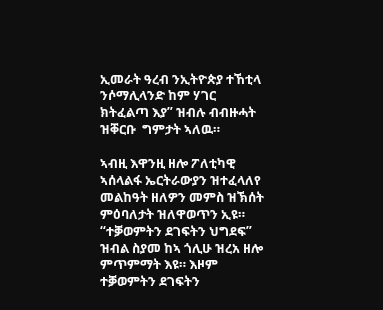ኢመራት ዓረብ ንኢትዮጵያ ተኸቲላ ንሶማሊላንድ ከም ሃገር ክትፈልጣ እያ” ዝብሉ ብብዙሓት ዝቐርቡ  ግምታት ኣለዉ።

ኣብዚ እዋንዚ ዘሎ ፖለቲካዊ ኣሰላልፋ ኤርትራውያን ዝተፈላለየ መልከዓት ዘለዎን መምስ ዝኽሰት ምዕባለታት ዝለዋወጥን ኢዩ። “ተቓወምትን ደገፍትን ህግደፍ” ዝብል ስያመ ከኣ ጎሊሁ ዝረአ ዘሎ ምጥምማት እዩ። እዞም ተቓወምትን ደገፍትን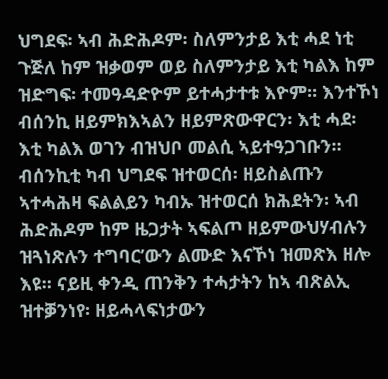ህግደፍ፡ ኣብ ሕድሕዶም፡ ስለምንታይ እቲ ሓደ ነቲ ጉጅለ ከም ዝቃወም ወይ ስለምንታይ እቲ ካልእ ከም ዝድግፍ፡ ተመዓዳድዮም ይተሓታተቱ እዮም። እንተኾነ ብሰንኪ ዘይምክእኣልን ዘይምጽውዋርን፡ እቲ ሓደ፡ እቲ ካልእ ወገን ብዝህቦ መልሲ ኣይተዓጋገቡን። ብሰንኪቲ ካብ ህግደፍ ዝተወርሰ፡ ዘይስልጡን ኣተሓሕዛ ፍልልይን ካብኡ ዝተወርሰ ክሕደትን፡ ኣብ ሕድሕዶም ከም ዜጋታት ኣፍልጦ ዘይምውህሃብሉን ዝጓነጽሉን ተግባር’ውን ልሙድ እናኾነ ዝመጽእ ዘሎ እዩ። ናይዚ ቀንዲ ጠንቅን ተሓታትን ከኣ ብጽልኢ ዝተቓንነየ፡ ዘይሓላፍነታውን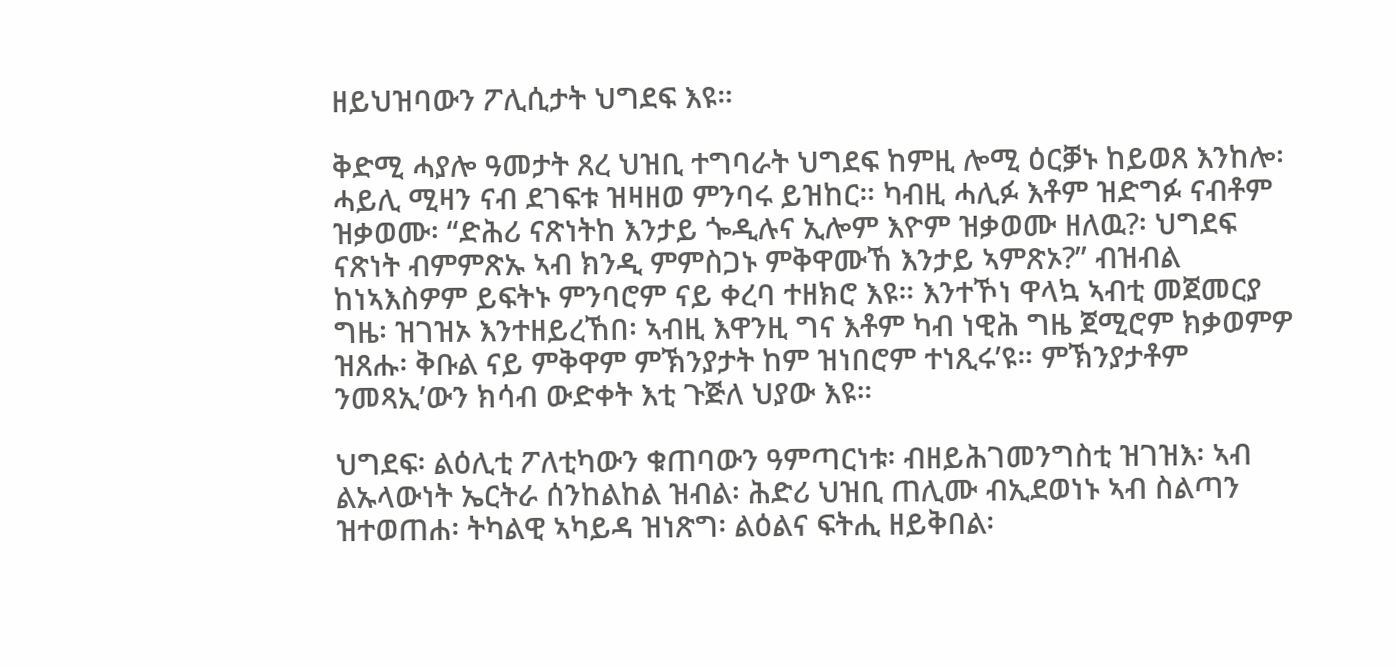ዘይህዝባውን ፖሊሲታት ህግደፍ እዩ።

ቅድሚ ሓያሎ ዓመታት ጸረ ህዝቢ ተግባራት ህግደፍ ከምዚ ሎሚ ዕርቓኑ ከይወጸ እንከሎ፡ ሓይሊ ሚዛን ናብ ደገፍቱ ዝዛዘወ ምንባሩ ይዝከር። ካብዚ ሓሊፉ እቶም ዝድግፉ ናብቶም ዝቃወሙ፡ “ድሕሪ ናጽነትከ እንታይ ጐዲሉና ኢሎም እዮም ዝቃወሙ ዘለዉ?፡ ህግደፍ ናጽነት ብምምጽኡ ኣብ ክንዲ ምምስጋኑ ምቅዋሙኸ እንታይ ኣምጽኦ?” ብዝብል ከነኣእስዎም ይፍትኑ ምንባሮም ናይ ቀረባ ተዘክሮ እዩ። እንተኾነ ዋላኳ ኣብቲ መጀመርያ ግዜ፡ ዝገዝኦ እንተዘይረኸበ፡ ኣብዚ እዋንዚ ግና እቶም ካብ ነዊሕ ግዜ ጀሚሮም ክቃወምዎ ዝጸሑ፡ ቅቡል ናይ ምቅዋም ምኽንያታት ከም ዝነበሮም ተነጺሩ’ዩ። ምኽንያታቶም ንመጻኢ’ውን ክሳብ ውድቀት እቲ ጉጅለ ህያው እዩ።

ህግደፍ፡ ልዕሊቲ ፖለቲካውን ቁጠባውን ዓምጣርነቱ፡ ብዘይሕገመንግስቲ ዝገዝእ፡ ኣብ ልኡላውነት ኤርትራ ሰንከልከል ዝብል፡ ሕድሪ ህዝቢ ጠሊሙ ብኢደወነኑ ኣብ ስልጣን ዝተወጠሐ፡ ትካልዊ ኣካይዳ ዝነጽግ፡ ልዕልና ፍትሒ ዘይቅበል፡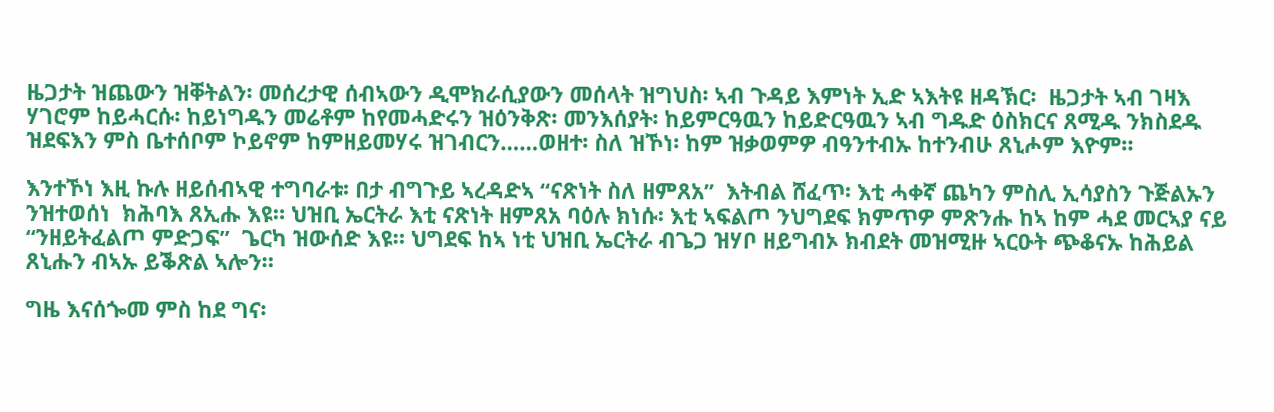ዜጋታት ዝጨውን ዝቐትልን፡ መሰረታዊ ሰብኣውን ዲሞክራሲያውን መሰላት ዝግህስ፡ ኣብ ጉዳይ እምነት ኢድ ኣእትዩ ዘዳኽር፡  ዜጋታት ኣብ ገዛእ ሃገሮም ከይሓርሱ፡ ከይነግዱን መሬቶም ከየመሓድሩን ዝዕንቅጽ፡ መንእሰያት፡ ከይምርዓዉን ከይድርዓዉን ኣብ ግዱድ ዕስክርና ጸሚዱ ንክስደዱ ዝደፍእን ምስ ቤተሰቦም ኮይኖም ከምዘይመሃሩ ዝገብርን……ወዘተ፡ ስለ ዝኾነ፡ ከም ዝቃወምዎ ብዓንተብኡ ከተንብሁ ጸኒሖም እዮም።

እንተኾነ እዚ ኩሉ ዘይሰብኣዊ ተግባራቱ፡ በታ ብግጉይ ኣረዳድኣ “ናጽነት ስለ ዘምጸአ”  እትብል ሸፈጥ፡ እቲ ሓቀኛ ጨካን ምስሊ ኢሳያስን ጉጅልኡን ንዝተወሰነ  ክሕባእ ጸኢሑ እዩ። ህዝቢ ኤርትራ እቲ ናጽነት ዘምጸአ ባዕሉ ክነሱ፡ እቲ ኣፍልጦ ንህግደፍ ክምጥዎ ምጽንሑ ከኣ ከም ሓደ መርኣያ ናይ “ንዘይትፈልጦ ምድጋፍ”  ጌርካ ዝውሰድ እዩ። ህግደፍ ከኣ ነቲ ህዝቢ ኤርትራ ብጌጋ ዝሃቦ ዘይግብኦ ክብደት መዝሚዙ ኣርዑት ጭቆናኡ ከሕይል ጸኒሑን ብኣኡ ይቕጽል ኣሎን።

ግዜ እናሰጐመ ምስ ከደ ግና፡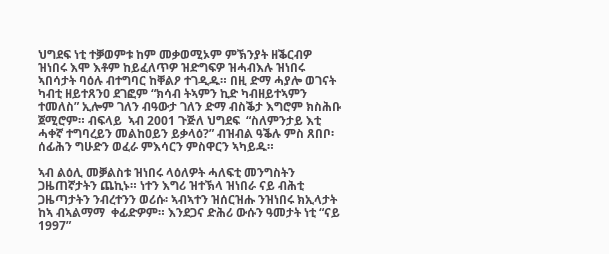ህግደፍ ነቲ ተቓወምቱ ከም መቃወሚኦም ምኽንያት ዘቕርብዎ ዝነበሩ እሞ እቶም ከይፈለጥዎ ዝድግፍዎ ዝሓብእሉ ዝነበሩ ኣበሳታት ባዕሉ ብተግባር ከቐልዖ ተገዲዱ። በዚ ድማ ሓያሎ ወገናት ካብቲ ዘይተጸንዐ ደገፎም “ክሳብ ትኣምን ኪድ ካብዘይተኣምን ተመለስ” ኢሎም ገለን ብዓውታ ገለን ድማ ብስቕታ እግሮም ክስሕቡ ጀሚሮም። ብፍላይ  ኣብ 2001 ጉጅለ ህግደፍ  “ስለምንታይ እቲ ሓቀኛ ተግባረይን መልከዐይን ይቃላዕ?” ብዝብል ዓቕሉ ምስ ጸበቦ፡ ሰፊሕን ግሁድን ወፈራ ምእሳርን ምስዋርን ኣካይዱ።

ኣብ ልዕሊ መቓልስቱ ዝነበሩ ላዕለዎት ሓለፍቲ መንግስትን ጋዜጠኛታትን ጨኪኑ። ነተን እግሪ ዝተኽላ ዝነበራ ናይ ብሕቲ ጋዜጣታትን ንብረተንን ወሪሱ፡ ኣብኣተን ዝሰርዝሑ ንዝነበሩ ክኢላታት ከኣ ብኣልማማ  ቀፊድዎም። እንደጋና ድሕሪ ውሱን ዓመታት ነቲ “ናይ 1997”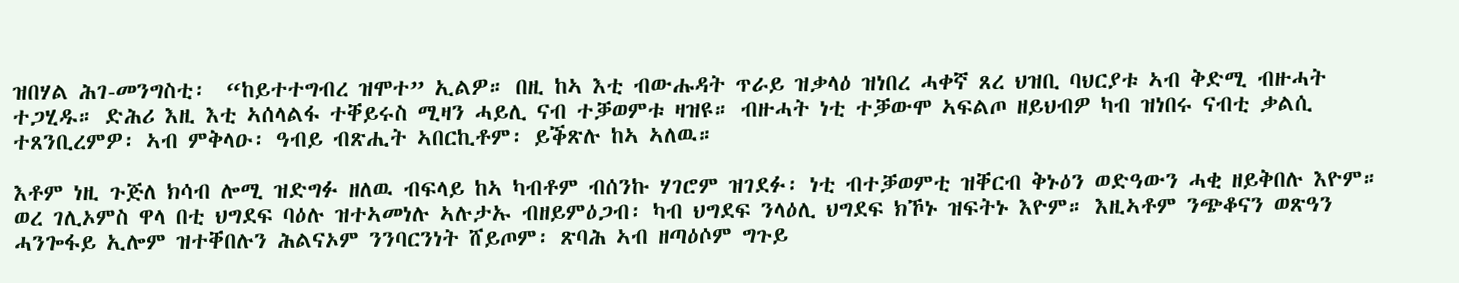ዝበሃል ሕገ-መንግስቲ፡  “ከይተተግብረ ዝሞተ” ኢልዎ። በዚ ከኣ እቲ ብውሑዳት ጥራይ ዝቃላዕ ዝነበረ ሓቀኛ ጸረ ህዝቢ ባህርያቱ ኣብ ቅድሚ ብዙሓት ተጋሂዱ። ድሕሪ እዚ እቲ ኣሰላልፋ ተቐይሩስ ሚዛን ሓይሊ ናብ ተቓወምቱ ዛዝዩ። ብዙሓት ነቲ ተቓውሞ ኣፍልጦ ዘይህብዎ ካብ ዝነበሩ ናብቲ ቃልሲ ተጸንቢረምዎ፡ ኣብ ምቅላዑ፡ ዓብይ ብጽሒት ኣበርኪቶም፡ ይቕጽሉ ከኣ ኣለዉ።

እቶም ነዚ ጉጅለ ክሳብ ሎሚ ዝድግፉ ዘለዉ ብፍላይ ከኣ ካብቶም ብሰንኩ ሃገሮም ዝገደፉ፡ ነቲ ብተቓወምቲ ዝቐርብ ቅኑዕን ወድዓውን ሓቂ ዘይቅበሉ እዮም። ወረ ገሊኦምስ ዋላ በቲ ህግደፍ ባዕሉ ዝተኣመነሉ ኣሉታኡ ብዘይምዕጋብ፡ ካብ ህግደፍ ንላዕሊ ህግደፍ ክኾኑ ዝፍትኑ እዮም። እዚኣቶም ንጭቆናን ወጽዓን ሓንጐፋይ ኢሎም ዝተቐበሉን ሕልናኦም ንንባርንነት ሸይጦም፡ ጽባሕ ኣብ ዘጣዕሶም ግጉይ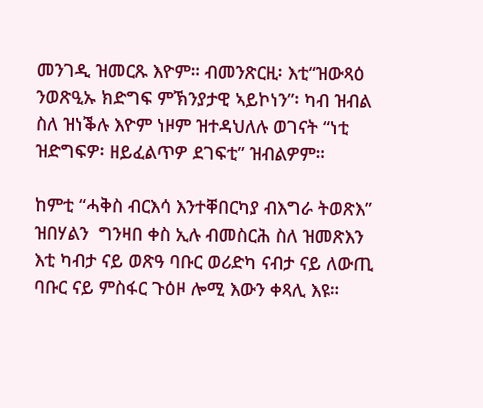መንገዲ ዝመርጹ እዮም። ብመንጽርዚ፡ እቲ“ዝውጻዕ ንወጽዒኡ ክድግፍ ምኽንያታዊ ኣይኮነን”፡ ካብ ዝብል ስለ ዝነቕሉ እዮም ነዞም ዝተዳህለሉ ወገናት “ነቲ ዝድግፍዎ፡ ዘይፈልጥዎ ደገፍቲ” ዝብልዎም።

ከምቲ “ሓቅስ ብርእሳ እንተቐበርካያ ብእግራ ትወጽእ” ዝበሃልን  ግንዛበ ቀስ ኢሉ ብመስርሕ ስለ ዝመጽእን እቲ ካብታ ናይ ወጽዓ ባቡር ወሪድካ ናብታ ናይ ለውጢ  ባቡር ናይ ምስፋር ጉዕዞ ሎሚ እውን ቀጻሊ እዩ።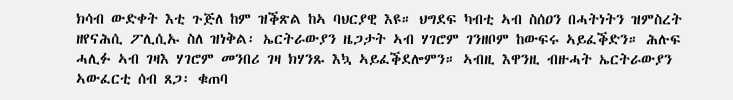ክሳብ ውድቀት እቲ ጉጅለ ከም ዝቕጽል ከኣ ባህርያዊ እዩ። ህግደፍ ካብቲ ኣብ ስሰዐን በሓትነትን ዝምስረት ዘየናሕሲ ፖሊሲኡ ስለ ዝነቅል፡ ኤርትራውያን ዜጋታት ኣብ ሃገሮም ገንዘቦም ከውፍሩ ኣይፈቕድን። ሕሉፍ ሓሊፉ ኣብ ገዛእ ሃገሮም መንበሪ ገዛ ክሃንጹ እኳ ኣይፈቕደሎምን። ኣብዚ እዋንዚ ብዙሓት ኤርትራውያን ኣውፈርቲ ሰብ ጸጋ፡ ቁጠባ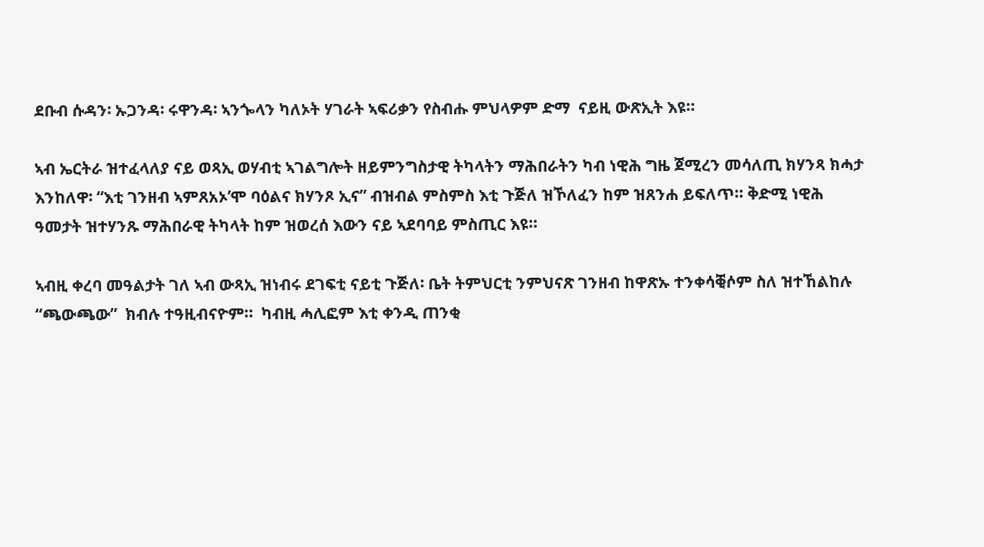ደቡብ ሱዳን፡ ኡጋንዳ፡ ሩዋንዳ፡ ኣንጐላን ካለኦት ሃገራት ኣፍሪቃን የስብሑ ምህላዎም ድማ  ናይዚ ውጽኢት እዩ።

ኣብ ኤርትራ ዝተፈላለያ ናይ ወጻኢ ወሃብቲ ኣገልግሎት ዘይምንግስታዊ ትካላትን ማሕበራትን ካብ ነዊሕ ግዜ ጀሚረን መሳለጢ ክሃንጻ ክሓታ እንከለዋ፡ “እቲ ገንዘብ ኣምጸአኦ’ሞ ባዕልና ክሃንጾ ኢና” ብዝብል ምስምስ እቲ ጉጅለ ዝኾለፈን ከም ዝጸንሐ ይፍለጥ። ቅድሚ ነዊሕ ዓመታት ዝተሃንጹ ማሕበራዊ ትካላት ከም ዝወረሰ እውን ናይ ኣደባባይ ምስጢር እዩ።

ኣብዚ ቀረባ መዓልታት ገለ ኣብ ውጻኢ ዝነብሩ ደገፍቲ ናይቲ ጉጅለ፡ ቤት ትምህርቲ ንምህናጽ ገንዘብ ከዋጽኡ ተንቀሳቒሶም ስለ ዝተኸልከሉ “ጫውጫው”  ክብሉ ተዓዚብናዮም።  ካብዚ ሓሊፎም እቲ ቀንዲ ጠንቂ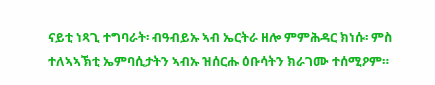ናይቲ ነጻጊ ተግባራት፡ ብዓብይኡ ኣብ ኤርትራ ዘሎ ምምሕዳር ክነሱ፡ ምስ ተለኣኣኽቲ ኤምባሲታትን ኣብኡ ዝሰርሑ ዕቡሳትን ክራገሙ ተሰሚዖም።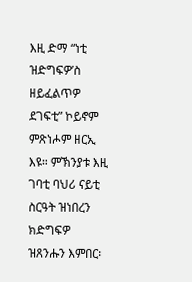እዚ ድማ “ነቲ ዝድግፍዎ’ስ ዘይፈልጥዎ ደገፍቲ” ኮይኖም ምጽነሖም ዘርኢ እዩ። ምኽንያቱ እዚ ገባቲ ባህሪ ናይቲ ስርዓት ዝነበረን ክድግፍዎ ዝጸንሑን እምበር፡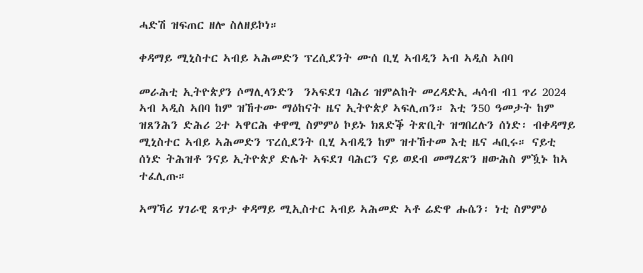ሓድሽ ዝፍጠር ዘሎ ስለዘይኮነ።

ቀዳማይ ሚኒስተር ኣብይ ኣሕመድን ፕረሲደንት ሙሰ ቢሂ ኣብዲን ኣብ ኣዲስ ኣበባ

መራሕቲ ኢትዮጵያን ሶማሊላንድን  ንኣፍደገ ባሕሪ ዝምልከት መረዳድኢ ሓሳብ ብ1 ጥሪ 2024 ኣብ ኣዲስ ኣበባ ከም ዝኸተሙ ማዕከናት ዜና ኢትዮጵያ ኣፍሊጠን። እቲ ን50 ዓመታት ከም ዝጸንሕን ድሕሪ 2ተ ኣዋርሕ ቀዋሚ ስምምዕ ኮይኑ ክጸድቕ ትጽቢት ዝግበረሉን ሰነድ፡ ብቀዳማይ ሚኒስተር ኣብይ ኣሕመድን ፕረሲደንት ቢሂ ኣብዲን ከም ዝተኸተመ እቲ ዜና ሓቢሩ። ናይቲ ሰነድ ትሕዝቶ ንናይ ኢትዮጵያ ድሌት ኣፍደገ ባሕርን ናይ ወደብ መማረጽን ዘውሕስ ምዃኑ ከኣ ተፈሊጡ።

ኣማኻሪ ሃገራዊ ጸጥታ ቀዳማይ ሚኢስተር ኣብይ ኣሕመድ ኣቶ ሬድዋ ሑሴን፡ ነቲ ስምምዕ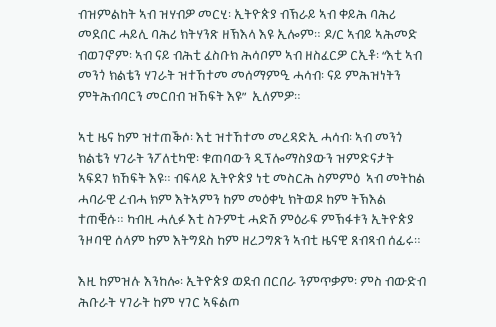ብዝምልከት ኣብ ዝሃብዎ መርሂ፡ ኢትዮጵያ ብኽራይ ኣብ ቀይሕ ባሕሪ መደበር ሓይሊ ባሕሪ ክትሃንጽ ዘኽእላ እዩ ኢሎም። ዶ/ር ኣብይ ኣሕመድ ብወገኖም፡ ኣብ ናይ ብሕቲ ፈስቡክ ሕሳቦም ኣብ ዘስፈርዎ ርኢቶ፡ “እቲ ኣብ መንጎ ክልቴን ሃገራት ዝተኸተመ መሰማምዒ ሓሳብ፡ ናይ ምሕዝነትን ምትሕብባርን መርበብ ዝኸፍት እዩ”  ኢለምዎ።

ኣቲ ዜና ከም ዝተጠቕሶ፡ እቲ ዝተኸተመ መረዳድኢ ሓሳብ፡ ኣብ መንጎ ክልቴን ሃገራት ንፖለቲካዊ፡ ቁጠባውን ዲፕሎማስያውን ዝምድናታት ኣፍደገ ክኸፍት እዩ። ብፍላይ ኢትዮጵያ ነቲ መስርሕ ስምምዕ  ኣብ መትከል ሓባራዊ ረብሓ ክም እትኣምን ከም መዕቀኒ ክትወዶ ከም ትኽእል ተጠቒሱ። ካብዚ ሓሊፉ እቲ ስጉምቲ ሓድሽ ምዕራፍ ምኽፋቱን ኢትዮጵያ ንዞባዊ ሰላም ከም እትግደስ ከም ዘረጋግጽን ኣብቲ ዜናዊ ጸብጻብ ሰፊሩ።

እዚ ከምዝሉ እንከሎ፡ ኢትዮጵያ ወደብ በርበራ ንምጥቃም፡ ምስ ብውድብ ሕቡራት ሃገራት ከም ሃገር ኣፍልጦ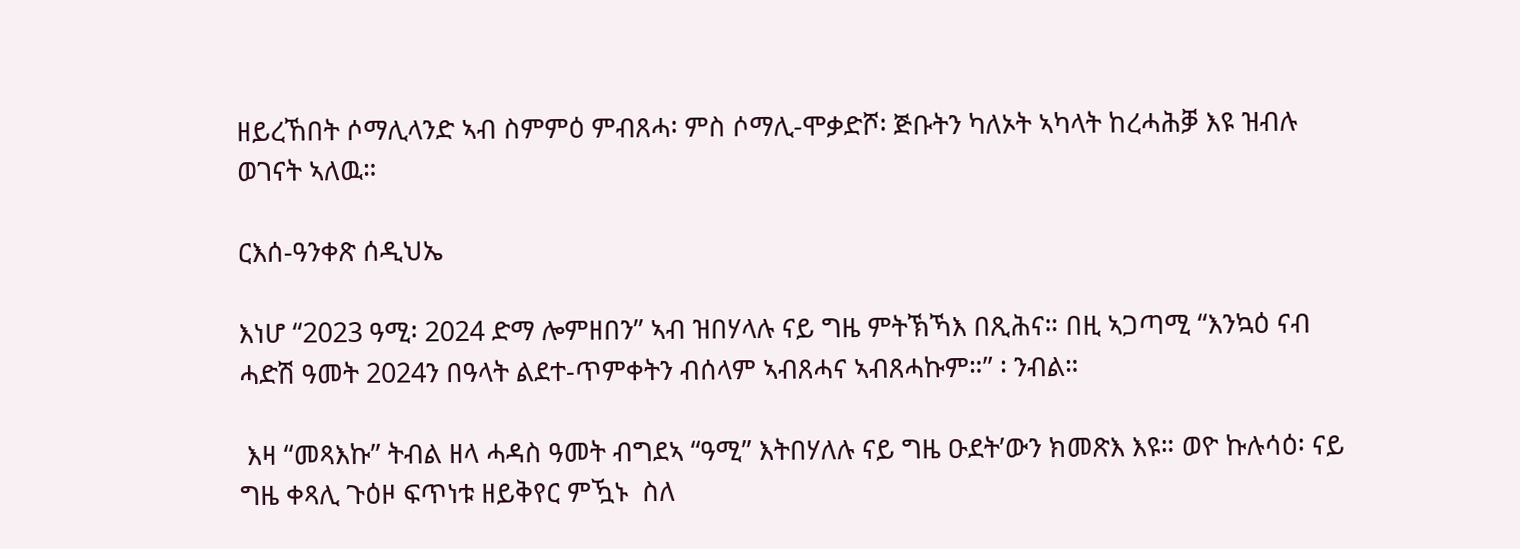ዘይረኸበት ሶማሊላንድ ኣብ ስምምዕ ምብጸሓ፡ ምስ ሶማሊ-ሞቃድሾ፡ ጅቡትን ካለኦት ኣካላት ከረሓሕቓ እዩ ዝብሉ ወገናት ኣለዉ።

ርእሰ-ዓንቀጽ ሰዲህኤ

እነሆ “2023 ዓሚ፡ 2024 ድማ ሎምዘበን” ኣብ ዝበሃላሉ ናይ ግዜ ምትኽኻእ በጺሕና። በዚ ኣጋጣሚ “እንኳዕ ናብ ሓድሽ ዓመት 2024ን በዓላት ልደተ-ጥምቀትን ብሰላም ኣብጸሓና ኣብጸሓኩም።” ፡ ንብል።

 እዛ “መጻእኩ” ትብል ዘላ ሓዳስ ዓመት ብግደኣ “ዓሚ” እትበሃለሉ ናይ ግዜ ዑደት’ውን ክመጽእ እዩ። ወዮ ኩሉሳዕ፡ ናይ ግዜ ቀጻሊ ጉዕዞ ፍጥነቱ ዘይቅየር ምዃኑ  ስለ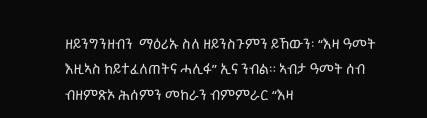ዘይንግንዘብን  ማዕሪኡ ስለ ዘይንስጉምን ይኸውን፡ “እዛ ዓመት እዚኣስ ከይተፈለጠትና ሓሊፋ” ኢና ንብል። ኣብታ ዓመት ሰብ ብዘምጽኦ ሕሰምን መከራን ብምምራር “እዛ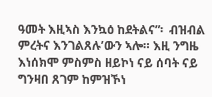ዓመት እዚኣስ እንኳዕ ከደትልና”፡  ብዝብል ምረትና እንገልጸሉ’ውን ኣሎ። እዚ ንግዜ እነሰክሞ ምስምስ ዘይኮነ ናይ ሰባት ናይ ግንዛበ ጸገም ከምዝኾነ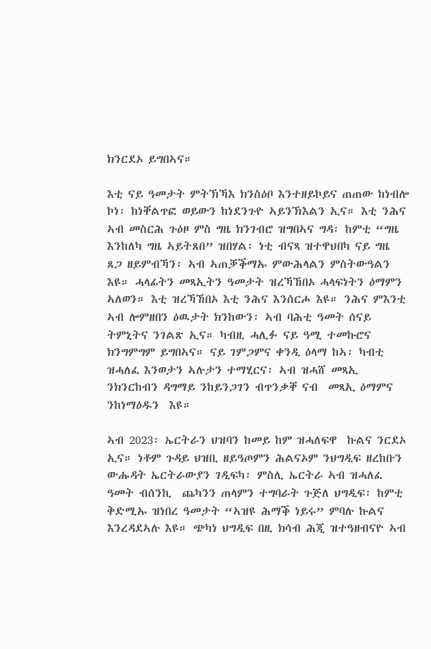ክንርደኦ ይግበኣና።

እቲ ናይ ዓመታት ምትኽኻእ ክንስዕቦ እንተዘይኮይና ጠጠው ከነብሎ ኮነ፡ ከነቐልጥፎ ወይውን ከነደንጉዮ ኣይንኽእልን ኢና። እቲ ንሕና ኣብ መስርሕ ጉዕዞ ምስ ግዜ ክንገብሮ ዝግበኣና ግዳ፡ ከምቲ “ግዜ እንከለካ ግዜ ኣይትጸበ” ዝበሃል፡ ነቲ ብናጻ ዝተዋህበካ ናይ ግዜ ጸጋ ዘይምብኻን፡ ኣብ ኣጠቓቕማኡ ምውሕላልን ምስትውዓልን እዩ። ሓላፊትን መጻኢትን ዓመታት ዝረኻኸበኦ ሓላፍነትን ዕማምን ኣለወን። እቲ ዝረኻኸበኦ እቲ ንሕና እንሰርሖ እዩ። ንሕና ምእንቲ ኣብ ሎምዘበን ዕዉታት ክንከውን፡ ኣብ ባሕቲ ዓመት ሰናይ ትምኒትና ንገልጽ ኢና። ካብዚ ሓሊፉ ናይ ዓሚ ተመኩሮና ክንግምግም ይግበኣና። ናይ ገምጋምና ቀንዲ ዕላማ ከኣ፡ ካብቲ ዝሓለፈ እንወታን ኣሉታን ተማሂርና፡ ኣብ ዝሓሸ መጻኢ ንክንርከብን ዳግማይ ንከይንጋገን ብጥንቃቐ ናብ  መጻኢ ዕማምና ንከነማዕዱን  እዩ።

ኣብ 2023፡ ኤርትራን ህዝባን ከመይ ከም ዝሓለፍዋ  ኩልና ንርደኦ ኢና። ነቶም ጉዳይ ህዝቢ ዘይዓጦምን ሕልናኦም ንህግዲፍ ዘረከቡን ውሑዳት ኤርትራውያን ገዲፍካ፡ ምስሊ ኤርትራ ኣብ ዝሓለፈ ዓመት ብሰንኪ  ጨካንን ጠላምን ተግባራት ጉጅለ ህግዲፍ፡ ከምቲ ቅድሚኡ ዝነበረ ዓመታት “ኣዝዩ ሕማቕ ነይሩ” ምባሉ ኩልና እንረዳደኣሉ እዩ። ጭካነ ህግዲፍ በዚ ክሳብ ሕጂ ዝተዓዘብናዮ ኣብ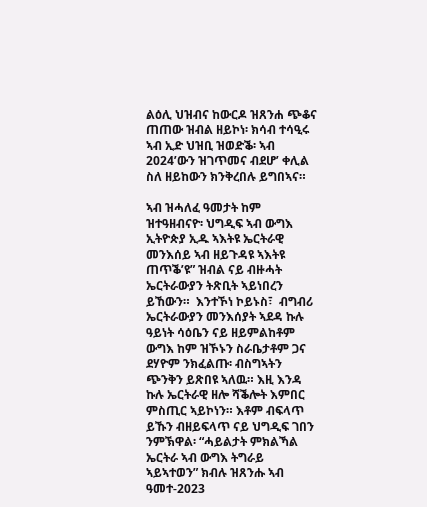ልዕሊ ህዝብና ከውርዶ ዝጸንሐ ጭቆና  ጠጠው ዝብል ዘይኮነ፡ ክሳብ ተሳዒሩ ኣብ ኢድ ህዝቢ ዝወድቕ፡ ኣብ 2024’ውን ዝገጥመና ብደሆ’ ቀሊል ስለ ዘይከውን ክንቅረበሉ ይግበኣና።

ኣብ ዝሓለፈ ዓመታት ከም ዝተዓዘብናዮ፡ ህግዲፍ ኣብ ውግእ ኢትዮጵያ ኢዱ ኣእትዩ ኤርትራዊ መንእሰይ ኣብ ዘይጉዳዩ ኣእትዩ ጠጥቕ’ዩ” ዝብል ናይ ብዙሓት ኤርትራውያን ትጽቢት ኣይነበረን ይኸውን።  እንተኾነ ኮይኑስ፣  ብግብሪ ኤርትራውያን መንእሰያት ኣደዳ ኩሉ ዓይነት ሳዕቤን ናይ ዘይምልከቶም ውግእ ከም ዝኾኑን ስራቤታቶም ጋና ደሃዮም ንክፈልጡ፡ ብስግኣትን ጭንቅን ይጽበዩ ኣለዉ። እዚ እንዳ ኩሉ ኤርትራዊ ዘሎ ሻቕሎት እምበር  ምስጢር ኣይኮነን። እቶም ብፍላጥ ይኹን ብዘይፍላጥ ናይ ህግዲፍ ገበን ንምኽዋል፡ “ሓይልታት ምክልኻል ኤርትራ ኣብ ውግእ ትግራይ ኣይኣተወን” ክብሉ ዝጸንሑ ኣብ ዓመተ-2023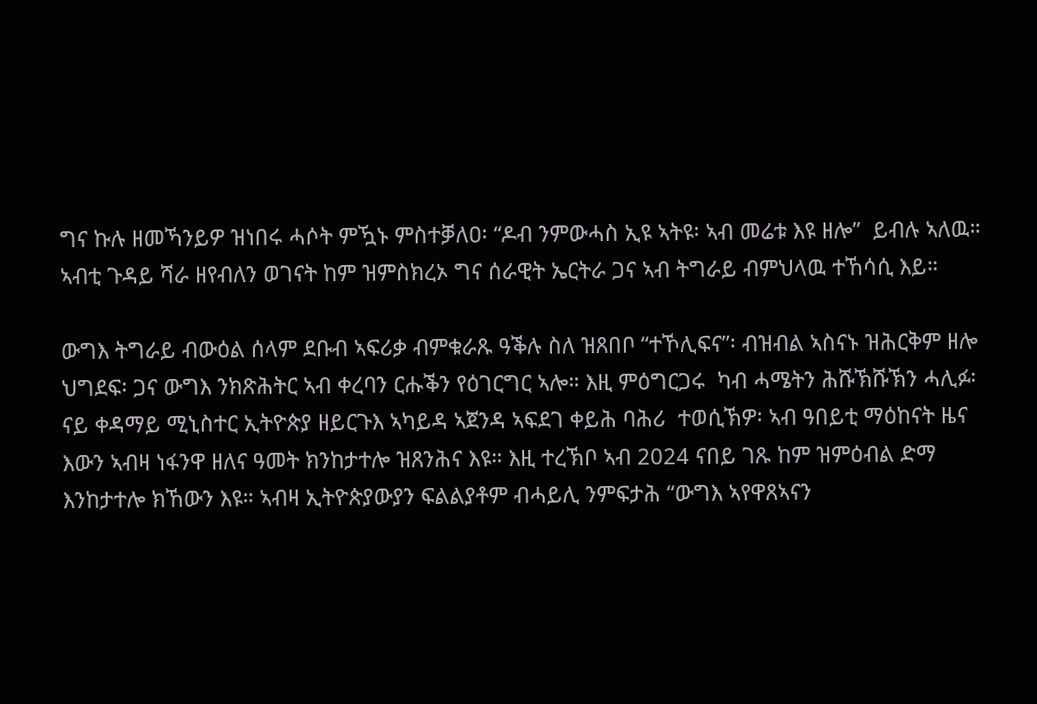ግና ኩሉ ዘመኻንይዎ ዝነበሩ ሓሶት ምዃኑ ምስተቓለዐ፡ “ዶብ ንምውሓስ ኢዩ ኣትዩ፡ ኣብ መሬቱ እዩ ዘሎ”  ይብሉ ኣለዉ። ኣብቲ ጉዳይ ሻራ ዘየብለን ወገናት ከም ዝምስክረኦ ግና ሰራዊት ኤርትራ ጋና ኣብ ትግራይ ብምህላዉ ተኸሳሲ እይ።

ውግእ ትግራይ ብውዕል ሰላም ደቡብ ኣፍሪቃ ብምቁራጹ ዓቕሉ ስለ ዝጸበቦ “ተኾሊፍና”፡ ብዝብል ኣስናኑ ዝሕርቅም ዘሎ ህግደፍ፡ ጋና ውግእ ንክጽሕትር ኣብ ቀረባን ርሑቕን የዕገርግር ኣሎ። እዚ ምዕግርጋሩ  ካብ ሓሜትን ሕሹኽሹኽን ሓሊፉ፡ ናይ ቀዳማይ ሚኒስተር ኢትዮጵያ ዘይርጉእ ኣካይዳ ኣጀንዳ ኣፍደገ ቀይሕ ባሕሪ  ተወሲኽዎ፡ ኣብ ዓበይቲ ማዕከናት ዜና እውን ኣብዛ ነፋንዋ ዘለና ዓመት ክንከታተሎ ዝጸንሕና እዩ። እዚ ተረኽቦ ኣብ 2024 ናበይ ገጹ ከም ዝምዕብል ድማ እንከታተሎ ክኸውን እዩ። ኣብዛ ኢትዮጵያውያን ፍልልያቶም ብሓይሊ ንምፍታሕ “ውግእ ኣየዋጸኣናን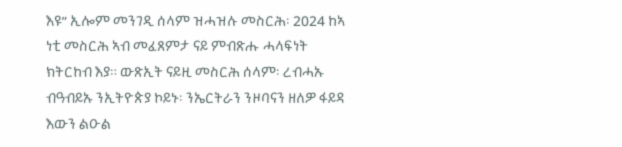እዩ” ኢሎም መንገዲ ሰላም ዝሓዝሉ መስርሕ፡ 2024 ከኣ ነቲ መስርሕ ኣብ መፈጸምታ ናይ ምብጽሑ ሓላፍነት ክትርከብ እያ። ውጽኢት ናይዚ መስርሕ ሰላም፡ ረብሓኡ ብዓብይኡ ንኢትዮጵያ ኮይኑ፡ ንኤርትራን ንዞባናን ዘለዎ ፋይዳ እውን ልዑል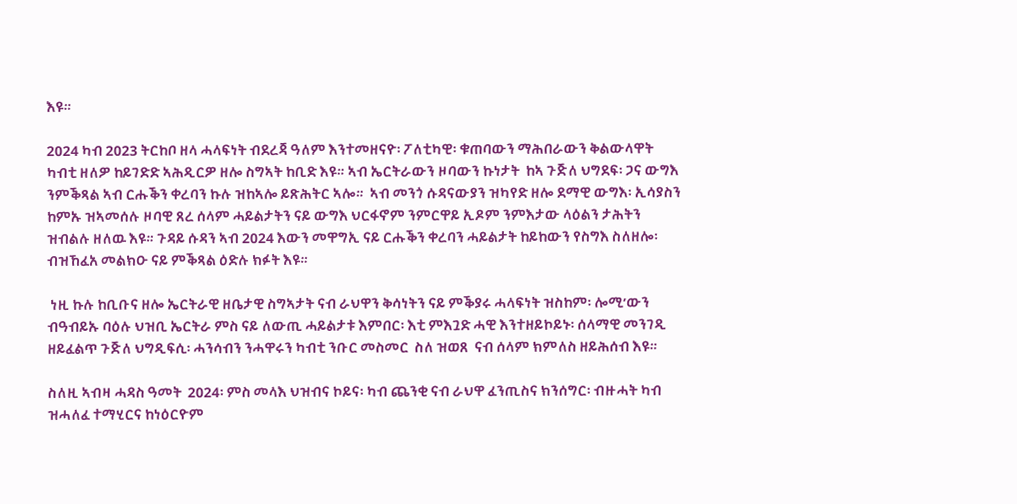እዩ።

2024 ካብ 2023 ትርከቦ ዘላ ሓላፍነት ብደረጃ ዓለም እንተመዘናዮ፡ ፖለቲካዊ፡ ቁጠባውን ማሕበራውን ቅልውላዋት ካብቲ ዘለዎ ከይገድድ ኣሕዲርዎ ዘሎ ስግኣት ከቢድ እዩ። ኣብ ኤርትራውን ዞባውን ኩነታት  ከኣ ጉጅለ ህግደፍ፡ ጋና ውግእ ንምቕጻል ኣብ ርሑቕን ቀረባን ኩሉ ዝከኣሎ ይጽሕትር ኣሎ።  ኣብ መንጎ ሱዳናውያን ዝካየድ ዘሎ ደማዊ ውግእ፡ ኢሳያስን ከምኡ ዝኣመሰሉ ዞባዊ ጸረ ሰላም ሓይልታትን ናይ ውግእ ህርፋኖም ንምርዋይ ኢዶም ንምእታው ላዕልን ታሕትን ዝብልሉ ዘለዉ እዩ። ጉዳይ ሱዳን ኣብ 2024 እውን መዋግኢ ናይ ርሑቕን ቀረባን ሓይልታት ከይከውን የስግእ ስለዘሎ፡ ብዝኸፈአ መልክዑ ናይ ምቕጻል ዕድሉ ክፉት እዩ።

 ነዚ ኩሉ ከቢቡና ዘሎ ኤርትራዊ ዘቤታዊ ስግኣታት ናብ ራህዋን ቅሳነትን ናይ ምቕያሩ ሓላፍነት ዝስከም፡ ሎሚ’ውን ብዓብይኡ ባዕሉ ህዝቢ ኤርትራ ምስ ናይ ለውጢ ሓይልታቱ እምበር፡ እቲ ምእጓድ ሓዊ እንተዘይኮይኑ፡ ሰላማዊ መንገዲ ዘይፈልጥ ጉጅለ ህግዲፍሲ፡ ሓንሳብን ንሓዋሩን ካብቲ ንቡር መስመር  ስለ ዝወጸ  ናብ ሰላም ክምለስ ዘይሕሰብ እዩ።

ስለዚ ኣብዛ ሓዳስ ዓመት  2024፡ ምስ መላእ ህዝብና ኮይና፡ ካብ ጨንቂ ናብ ራህዋ ፈንጢስና ክንሰግር፡ ብዙሓት ካብ ዝሓለፈ ተማሂርና ከነዕርዮም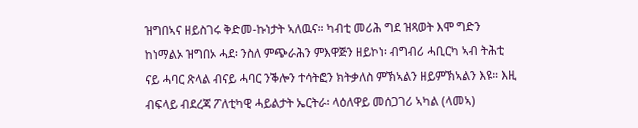ዝግበኣና ዘይስገሩ ቅድመ-ኩነታት ኣለዉና። ካብቲ መሪሕ ግደ ዝጻወት እሞ ግድን ከነማልኦ ዝግበኦ ሓደ፡ ንስለ ምጭራሕን ምእዋጅን ዘይኮነ፡ ብግብሪ ሓቢርካ ኣብ ትሕቲ ናይ ሓባር ጽላል ብናይ ሓባር ንቕሎን ተሳትፎን ክትቃለስ ምኽኣልን ዘይምኽኣልን እዩ። እዚ ብፍላይ ብደረጃ ፖለቲካዊ ሓይልታት ኤርትራ፡ ላዕለዋይ መሰጋገሪ ኣካል (ላመኣ)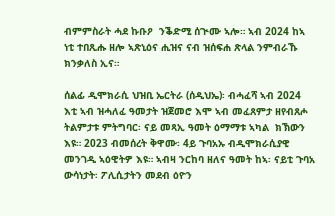ብምምስራት ሓደ ኩቡዖ  ንቕድሚ ሰጒሙ ኣሎ። ኣብ 2024 ከኣ ነቲ ተበጺሑ ዘሎ ኣጽኒዕና ሒዝና ናብ ዝሰፍሐ ጽላል ንምብራኹ ክንቃለስ ኢና።

ሰልፊ ዲሞክራሲ ህዝቢ ኤርትራ (ሰዲህኤ)፡ ብሓፈሻ ኣብ 2024 እቲ ኣብ ዝሓለፈ ዓመታት ዝጀመሮ እሞ ኣብ መፈጸምታ ዘየብጸሖ ትልምታቱ ምትግባር፡ ናይ መጻኢ ዓመት ዕማማቱ ኣካል  ክኽውን እዩ። 2023 ብመሰረት ቅዋሙ፡ 4ይ ጉባአኡ ብዲሞክራሲያዊ መንገዲ ኣዕዊትዎ እዩ። ኣብዛ ንርከባ ዘለና ዓመት ከኣ፡ ናይቲ ጉባአ ውሳነታት፡ ፖሊሲታትን መደብ ዕዮን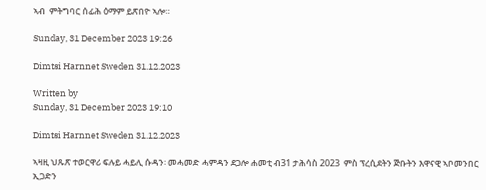ኣብ  ምትግባር ሰፊሕ ዕማም ይጽበዮ ኣሎ።

Sunday, 31 December 2023 19:26

Dimtsi Harnnet Sweden 31.12.2023

Written by
Sunday, 31 December 2023 19:10

Dimtsi Harnnet Sweden 31.12.2023

ኣዛዚ ህጹጽ ተወርዋሪ ፍሉይ ሓይሊ ሱዳን፡ መሓመድ ሓምዳን ደጋሎ ሐመቲ ብ31 ታሕሳስ 2023  ምስ ፕረሲደትን ጅቡትን እዋናዊ ኣቦመንበር ኢጋድን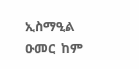ኢስማዒል ዑመር  ከም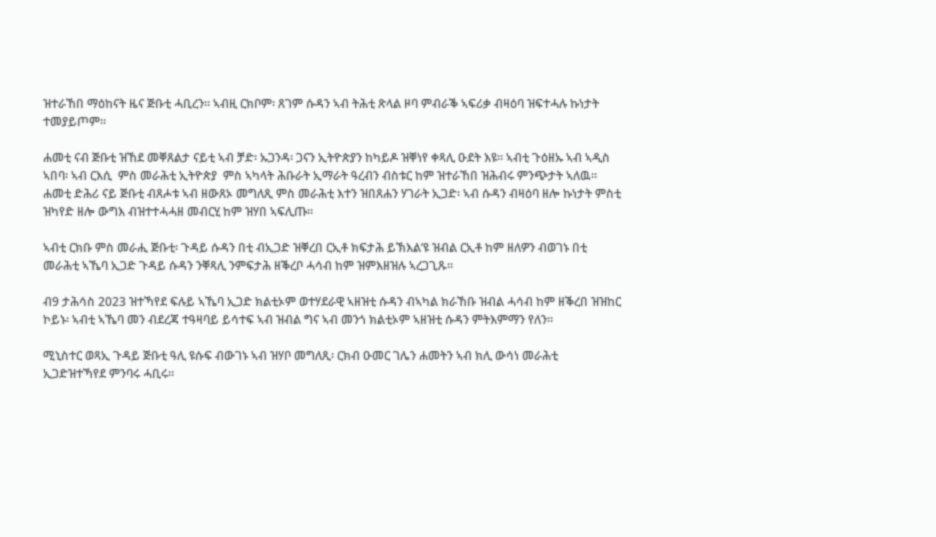ዝተራኸበ ማዕከናት ዜና ጅቡቲ ሓቢረን። ኣብዚ ርክቦም፡ ጸገም ሱዳን ኣብ ትሕቲ ጽላል ዞባ ምብራቕ ኣፍሪቃ ብዛዕባ ዝፍተሓሉ ኩነታት ተመያይጦም።

ሐመቲ ናብ ጅቡቲ ዝኸደ መቐጸልታ ናይቲ ኣብ ቻድ፡ ኡጋንዳ፡ ጋናን ኢትዮጵያን ከካይዶ ዝቐነየ ቀጻሊ ዑደት እዩ። ኣብቲ ጉዕዘኡ ኣብ ኣዲስ ኣበባ፡ ኣብ ርእሲ  ምስ መራሕቲ ኢትዮጵያ  ምስ ኣካላት ሕቡራት ኢማራት ዓረብን ብስቱር ከም ዝተራኸበ ዝሕብሩ ምንጭታት ኣለዉ።  ሐመቲ ድሕሪ ናይ ጅቡቲ ብጸሖቱ ኣብ ዘውጸኦ መግለጺ ምስ መራሕቲ እተን ዝበጸሐን ሃገራት ኢጋድ፡ ኣብ ሱዳን ብዛዕባ ዘሎ ኩነታት ምስቲ ዝካየድ ዘሎ ውግእ ብዝተተሓሓዘ መብርሂ ከም ዝሃበ ኣፍሊጡ።

ኣብቲ ርክቡ ምስ መራሒ ጅቡቲ፡ ጉዳይ ሱዳን በቲ ብኢጋድ ዝቐረበ ርኢቶ ክፍታሕ ይኽእል’ዩ ዝብል ርኢቶ ከም ዘለዎን ብወገኑ በቲ መራሕቲ ኣኼባ ኢጋድ ጉዳይ ሱዳን ንቐጻሊ ንምፍታሕ ዘቕረቦ ሓሳብ ከም ዝምእዘዝሉ ኣረጋጊጹ።

ብ9 ታሕሳስ 2023 ዝተኻየደ ፍሉይ ኣኼባ ኢጋድ ክልቲኦም ወተሃደራዊ ኣዘዝቲ ሱዳን ብኣካል ክራኸቡ ዝብል ሓሳብ ከም ዘቕረበ ዝዝከር ኮይኑ፡ ኣብቲ ኣኼባ መን ብደረጃ ተዓዛባይ ይሳተፍ ኣብ ዝብል ግና ኣብ መንጎ ክልቲኦም ኣዘዝቲ ሱዳን ምትእምማን የለን።

ሚኒስተር ወጻኢ ጉዳይ ጅቡቲ ዓሊ ዩሱፍ ብውገኑ ኣብ ዝሃቦ መግለጺ፡ ርክብ ዑመር ገሌን ሐመትን ኣብ ክሊ ውሳነ መራሕቲ ኢጋድዝተኻየደ ምንባሩ ሓቢሩ።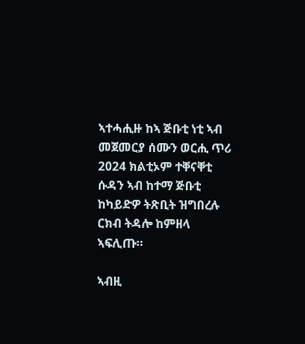ኣተሓሒዙ ከኣ ጅቡቲ ነቲ ኣብ መጀመርያ ሰሙን ወርሒ ጥሪ 2024 ክልቲኦም ተቐናቐቲ ሱዳን ኣብ ከተማ ጅቡቲ ከካይድዎ ትጽቢት ዝግበረሉ ርክብ ትዳሎ ከምዘላ ኣፍሊጡ።

ኣብዚ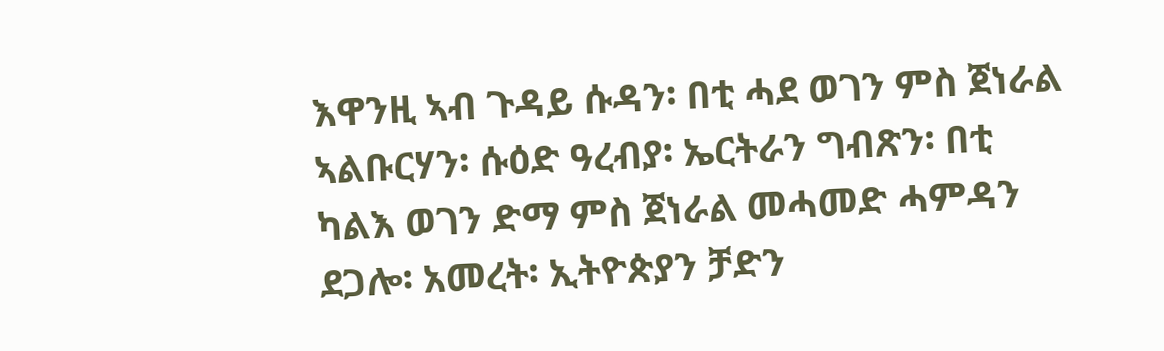እዋንዚ ኣብ ጉዳይ ሱዳን፡ በቲ ሓደ ወገን ምስ ጀነራል ኣልቡርሃን፡ ሱዕድ ዓረብያ፡ ኤርትራን ግብጽን፡ በቲ ካልእ ወገን ድማ ምስ ጀነራል መሓመድ ሓምዳን ደጋሎ፡ አመረት፡ ኢትዮጵያን ቻድን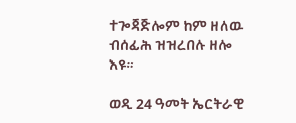ተጐጃጅሎም ከም ዘለዉ ብሰፊሕ ዝዝረበሉ ዘሎ እዩ።

ወዲ 24 ዓመት ኤርትራዊ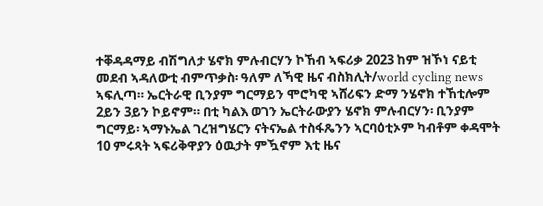ተቐዳዳማይ ብሽግለታ ሄኖክ ምሉብርሃን ኮኸብ ኣፍሪቃ 2023 ከም ዝኾነ ናይቲ መደብ ኣዳለውቲ ብምጥቃስ፡ ዓለም ለኻዊ ዜና ብስክሊት/world cycling news ኣፍሊጣ። ኤርትራዊ ቢንያም ግርማይን ሞሮካዊ ኣሸሪፍን ድማ ንሄኖክ ተኸቲሎም 2ይን 3ይን ኮይኖም። በቲ ካልእ ወገን ኤርትራውያን ሄኖክ ምሉብርሃን፡ ቢንያም ግርማይ፡ ኣማኑኤል ገረዝግሄርን ናትናኤል ተስፋጼንን ኣርባዕቲኦም ካብቶም ቀዳሞት 10 ምሩጻት ኣፍሪቅዋያን ዕዉታት ምዃኖም እቲ ዜና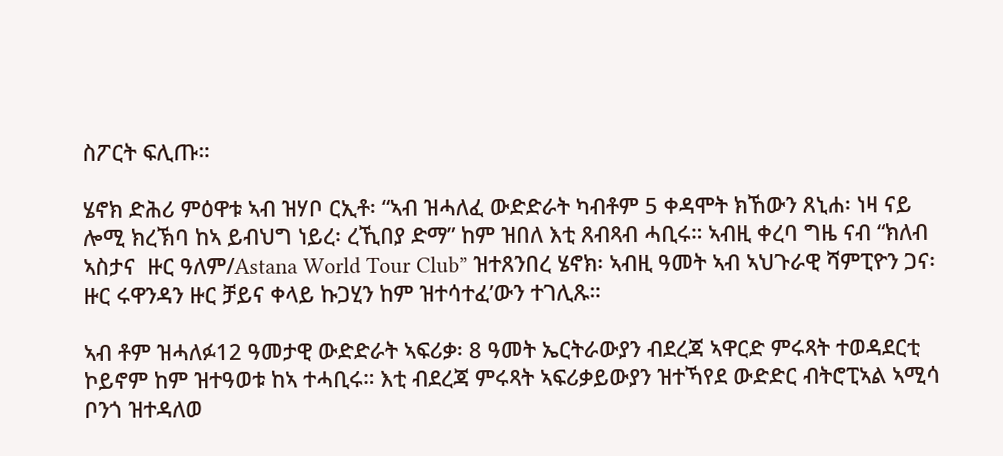ስፖርት ፍሊጡ።

ሄኖክ ድሕሪ ምዕዋቱ ኣብ ዝሃቦ ርኢቶ፡ “ኣብ ዝሓለፈ ውድድራት ካብቶም 5 ቀዳሞት ክኸውን ጸኒሐ፡ ነዛ ናይ ሎሚ ክረኽባ ከኣ ይብህግ ነይረ፡ ረኺበያ ድማ” ከም ዝበለ እቲ ጸብጻብ ሓቢሩ። ኣብዚ ቀረባ ግዜ ናብ “ክለብ ኣስታና  ዙር ዓለም/Astana World Tour Club” ዝተጸንበረ ሄኖክ፡ ኣብዚ ዓመት ኣብ ኣህጉራዊ ሻምፒዮን ጋና፡ ዙር ሩዋንዳን ዙር ቻይና ቀላይ ኩጋሂን ከም ዝተሳተፈ’ውን ተገሊጹ።

ኣብ ቶም ዝሓለፉ12 ዓመታዊ ውድድራት ኣፍሪቃ፡ 8 ዓመት ኤርትራውያን ብደረጃ ኣዋርድ ምሩጻት ተወዳደርቲ ኮይኖም ከም ዝተዓወቱ ከኣ ተሓቢሩ። እቲ ብደረጃ ምሩጻት ኣፍሪቃይውያን ዝተኻየደ ውድድር ብትሮፒኣል ኣሚሳ ቦንጎ ዝተዳለወ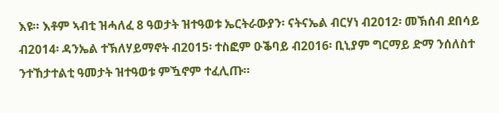እዩ። እቶም ኣብቲ ዝሓለፈ 8 ዓወታት ዝተዓወቱ ኤርትራውያን፡ ናትናኤል ብርሃነ ብ2012፡ መኽሰብ ደበሳይ ብ2014፡ ዳንኤል ተኽለሃይማኖት ብ2015፡ ተስፎም ዑቕባይ ብ2016፡ ቢኒያም ግርማይ ድማ ንሰለስተ ንተኸታተልቲ ዓመታት ዝተዓወቱ ምዃኖም ተፈሊጡ።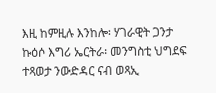እዚ ከምዚሉ እንከሎ፡ ሃገራዊት ጋንታ ኩዕሶ እግሪ ኤርትራ፡ መንግስቲ ህግደፍ  ተጻወታ ንውድዳር ናብ ወጻኢ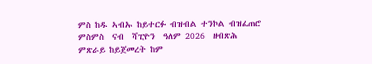ምስ ከዱ ኣብኡ ከይተርፉ ብዝብል ተንኮል ብዝፈጠሮ ምስምስ  ናብ  ሻፒዮን  ዓለም 2026  ዘብጽሕ ምጽራይ ከይጀመረት ከም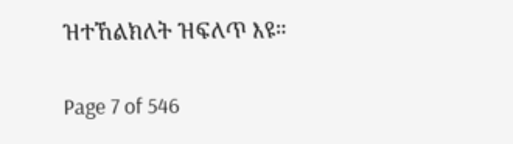ዝተኸልክለት ዝፍለጥ እዩ።

Page 7 of 546